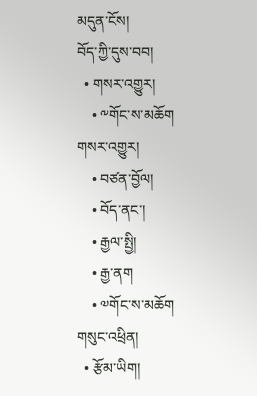མདུན་ངོས།
བོད་ཀྱི་དུས་བབ།
  • གསར་འགྱུར།
    • ༸གོང་ས་མཆོག གསར་འགྱུར།
    • བཙན་བྱོལ།
    • བོད་ནང་།
    • རྒྱལ་སྤྱི།
    • རྒྱ་ནག
    • ༧གོང་ས་མཆོག གསུང་འཕྲིན།
  • རྩོམ་ཡིག།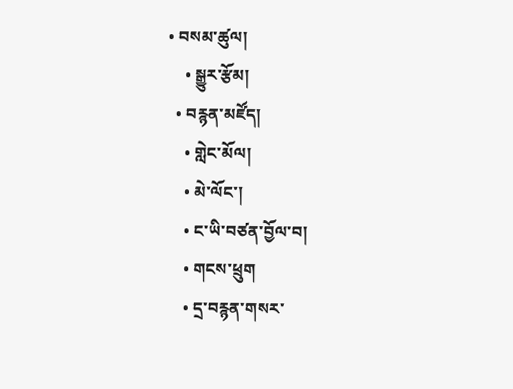• བསམ་ཚུལ།
    • སྒྱུར་རྩོམ།
  • བརྙན་མཛོད།
    • གླེང་མོལ།
    • མེ་ལོང་།
    • ང་ཡི་བཙན་བྱོལ་བ།
    • གངས་ཕྲུག
    • དྲ་བརྙན་གསར་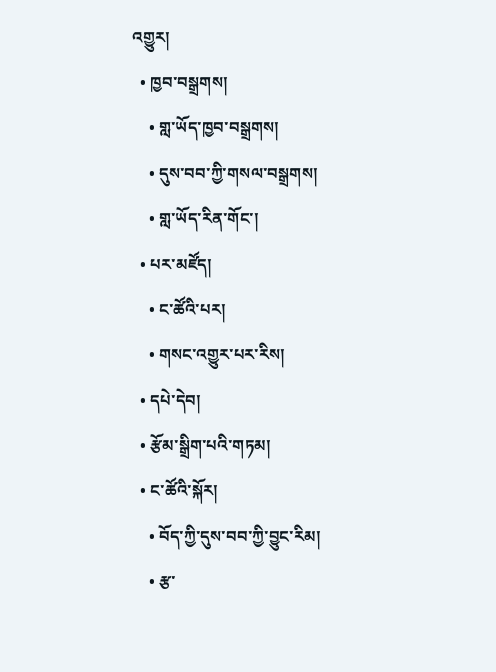འགྱུར།
  • ཁྱབ་བསྒྲགས།
    • གླ་ཡོད་ཁྱབ་བསྒྲགས།
    • དུས་བབ་ཀྱི་གསལ་བསྒྲགས།
    • གླ་ཡོད་རིན་གོང་།
  • པར་མཛོད།
    • ང་ཚོའི་པར།
    • གསང་འགྱུར་པར་རིས།
  • དཔེ་དེབ།
  • རྩོམ་སྒྲིག་པའི་གཏམ།
  • ང་ཚོའི་སྐོར།
    • བོད་ཀྱི་དུས་བབ་ཀྱི་བྱུང་རིམ།
    • རྩ་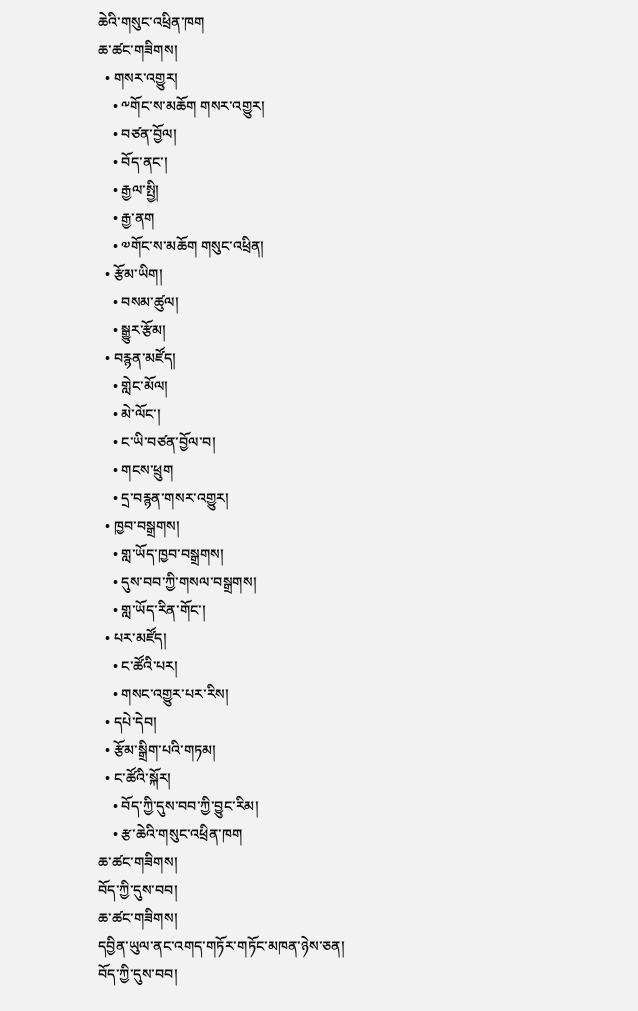ཆེའི་གསུང་འཕྲིན་ཁག
ཆ་ཚང་གཟིགས།
  • གསར་འགྱུར།
    • ༸གོང་ས་མཆོག གསར་འགྱུར།
    • བཙན་བྱོལ།
    • བོད་ནང་།
    • རྒྱལ་སྤྱི།
    • རྒྱ་ནག
    • ༧གོང་ས་མཆོག གསུང་འཕྲིན།
  • རྩོམ་ཡིག།
    • བསམ་ཚུལ།
    • སྒྱུར་རྩོམ།
  • བརྙན་མཛོད།
    • གླེང་མོལ།
    • མེ་ལོང་།
    • ང་ཡི་བཙན་བྱོལ་བ།
    • གངས་ཕྲུག
    • དྲ་བརྙན་གསར་འགྱུར།
  • ཁྱབ་བསྒྲགས།
    • གླ་ཡོད་ཁྱབ་བསྒྲགས།
    • དུས་བབ་ཀྱི་གསལ་བསྒྲགས།
    • གླ་ཡོད་རིན་གོང་།
  • པར་མཛོད།
    • ང་ཚོའི་པར།
    • གསང་འགྱུར་པར་རིས།
  • དཔེ་དེབ།
  • རྩོམ་སྒྲིག་པའི་གཏམ།
  • ང་ཚོའི་སྐོར།
    • བོད་ཀྱི་དུས་བབ་ཀྱི་བྱུང་རིམ།
    • རྩ་ཆེའི་གསུང་འཕྲིན་ཁག
ཆ་ཚང་གཟིགས།
བོད་ཀྱི་དུས་བབ།
ཆ་ཚང་གཟིགས།
དབྱིན་ཡུལ་ནང་འགད་གཏོར་གཏོང་མཁན་ཉེས་ཅན།
བོད་ཀྱི་དུས་བབ།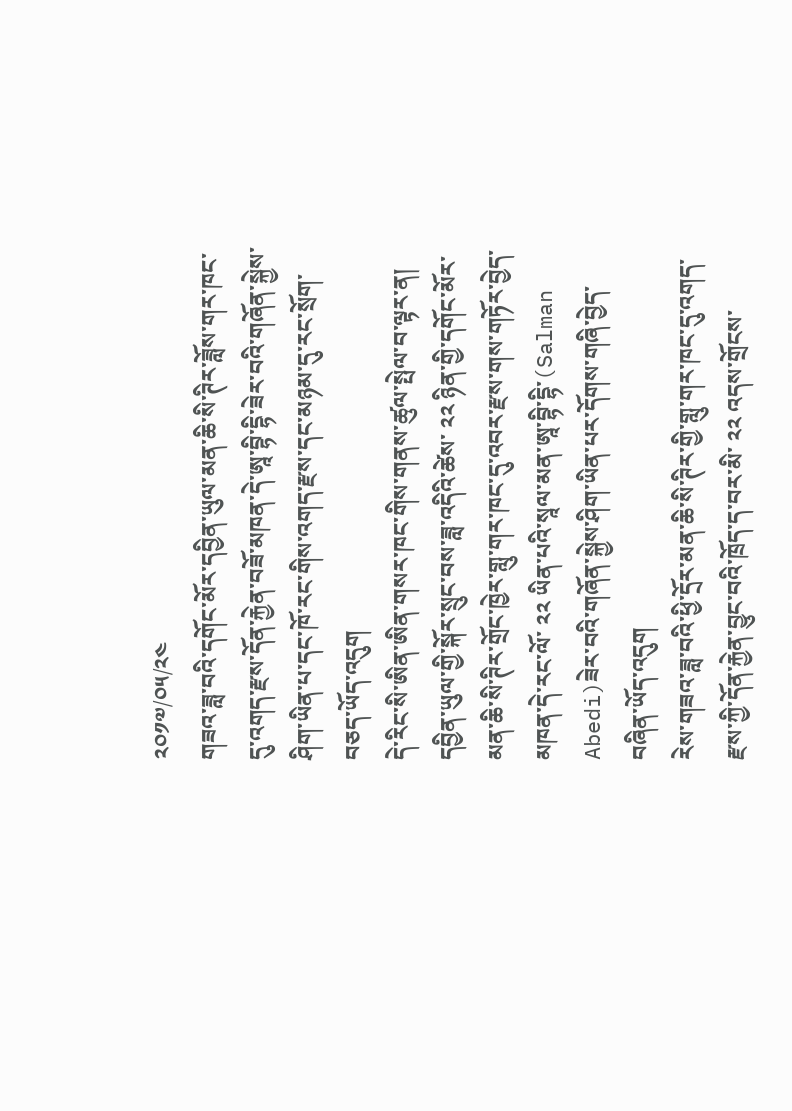༢༠༡༧/༠༥/༢༤
གཟའ་ཟླ་བའི་དགོང་མོར་དབྱིན་ཡུལ་མན་ཆི་སི་ཊིར་ཟློས་གར་ཁང་དུ་འགད་རྫས་དོན་རྐྱེན་བཟོ་མཁན་དེ་ཨཱ་བྷི་དྷི་ཟེར་བའི་གཞོན་སྐྱེས་ཤིག་ཡིན་པ་དང་ཁོ་རང་གིས་འགད་རྫས་དང་མཉམ་དུ་རང་སྲོག་བཅད་ཡོད་འདུག
དེ་རིང་སི་ཨིན་ཨིན་གསར་ཁང་གིས་གནས་ཚུལ་སྤེལ་བ་ལྟར་ན། དབྱིན་ཡུལ་གྱི་སྐོར་སྲུང་བས་ཟླ་འདིའི་ཚེས་ ༢༢ ཉིན་གྱི་དགོང་མོར་མན་ཆི་སི་ཊིར་གྲོང་ཁྱེར་གླུ་གར་ཁང་དུ་འབར་རྫས་གས་གཏོར་བྱེད་མཁན་དེ་རང་ལོ་ ༢༢ ཡིན་པའི་སཱལ་མན་ཨཱ་བྷི་དྷི་(Salman Abedi)ཟེར་བའི་གཞོན་སྐྱེས་ཤིག་ཡིན་པར་དོགས་གཞི་བྱེད་བཞིན་ཡོད་འདུག
རེས་གཟའ་ཟླ་བའི་ཕྱི་དྲོར་མན་ཆི་སི་ཊིར་གྱི་གླུ་གར་ཁང་དུ་འགད་རྫས་ཀྱི་དོན་རྐྱེན་བྱུང་བའི་ཁྲོད་ད་བར་མི་ ༢༢ འདས་གྲོངས་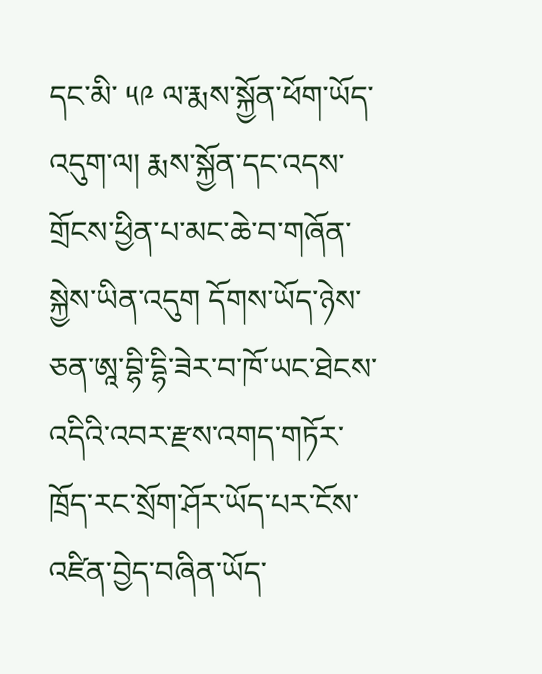དང་མི་ ༥༩ ལ་རྨས་སྐྱོན་ཕོག་ཡོད་འདུག་ལ། རྨས་སྐྱོན་དང་འདས་གྲོངས་ཕྱིན་པ་མང་ཆེ་བ་གཞོན་སྐྱེས་ཡིན་འདུག དོགས་ཡོད་ཉེས་ཅན་ཨཱ་བྷི་དྷི་ཟེར་བ་ཁོ་ཡང་ཐེངས་འདིའི་འབར་རྫས་འགད་གཏོར་ཁྲོད་རང་སྲོག་ཤོར་ཡོད་པར་ངོས་འཛིན་བྱེད་བཞིན་ཡོད་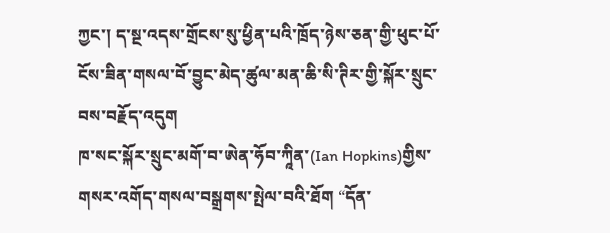ཀྱང་། ད་སྔ་འདས་གྲོངས་སུ་ཕྱིན་པའི་ཁྲོད་ཉེས་ཅན་གྱི་ཕུང་པོ་ངོས་ཟིན་གསལ་བོ་བྱུང་མེད་ཚུལ་མན་ཆི་སི་ཊིར་གྱི་སྐོར་སྲུང་བས་བརྗོད་འདུག
ཁ་སང་སྐོར་སྲུང་མགོ་བ་ཨེན་ཧོབ་ཀཱིན་(Ian Hopkins)གྱིས་གསར་འགོད་གསལ་བསྒྲགས་སྤེལ་བའི་ཐོག “དོན་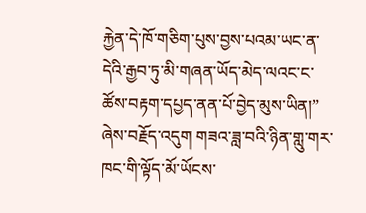རྐྱེན་དེ་ཁོ་གཅིག་པུས་བྱས་པའམ་ཡང་ན་དེའི་རྒྱབ་ཏུ་མི་གཞན་ཡོད་མེད་ལའང་ང་ཚོས་བརྟག་དཔྱད་ནན་པོ་བྱེད་མུས་ཡིན།” ཞེས་བརྗོད་འདུག གཟའ་ཟླ་བའི་ཉིན་གླུ་གར་ཁང་གི་ལྟོད་མོ་ཡོངས་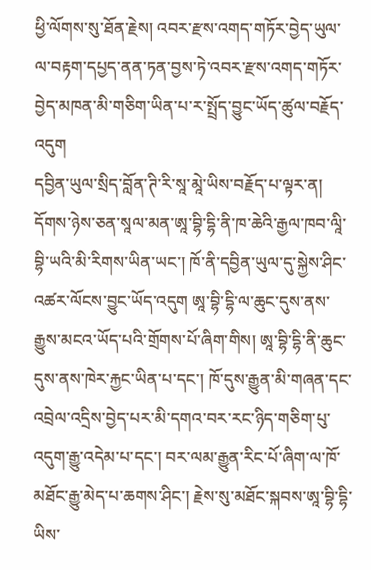ཕྱི་ལོགས་སུ་ཐོན་རྗེས། འབར་རྫས་འགད་གཏོར་བྱེད་ཡུལ་ལ་བརྟག་དཔྱད་ནན་ཏན་བྱས་ཏེ་འབར་རྫས་འགད་གཏོར་བྱེད་མཁན་མི་གཅིག་ཡིན་པ་ར་སྤྲོད་བྱུང་ཡོད་ཚུལ་བརྗོད་འདུག
དབྱིན་ཡུལ་སྲིད་བློན་ཊི་རི་སཱ་མཱེ་ཡིས་བརྗོད་པ་ལྟར་ན། དོགས་ཉེས་ཅན་སཱལ་མན་ཨཱ་བྷི་དྷི་ནི་ཁ་ཆེའི་རྒྱལ་ཁབ་ལཱི་བྷི་ཡའི་མི་རིགས་ཡིན་ཡང་། ཁོ་ནི་དབྱིན་ཡུལ་དུ་སྐྱེས་ཤིང་འཚར་ལོངས་བྱུང་ཡོད་འདུག ཨཱ་བྷི་དྷི་ལ་ཆུང་དུས་ནས་རྒྱུས་མངའ་ཡོད་པའི་གྲོགས་པོ་ཞིག་གིས། ཨཱ་བྷི་དྷི་ནི་ཆུང་དུས་ནས་ཁེར་རྐྱང་ཡིན་པ་དང་། ཁོ་དུས་རྒྱུན་མི་གཞན་དང་འབྲེལ་འདྲིས་བྱེད་པར་མི་དགའ་བར་རང་ཉིད་གཅིག་པུ་འདུག་རྒྱུ་འདེམ་པ་དང་། བར་ལམ་རྒྱུན་རིང་པོ་ཞིག་ལ་ཁོ་མཐོང་རྒྱུ་མེད་པ་ཆགས་ཤིང་། རྗེས་སུ་མཐོང་སྐབས་ཨཱ་བྷི་དྷི་ཡིས་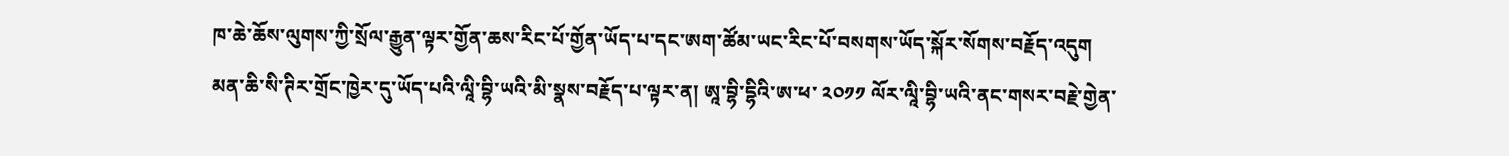ཁ་ཆེ་ཆོས་ལུགས་ཀྱི་སྲོལ་རྒྱུན་ལྟར་གྱོན་ཆས་རིང་པོ་གྱོན་ཡོད་པ་དང་ཨག་ཚོམ་ཡང་རིང་པོ་བསགས་ཡོད་སྐོར་སོགས་བརྗོད་འདུག
མན་ཆི་སི་ཊིར་གྲོང་ཁྱེར་དུ་ཡོད་པའི་ལཱི་བྷི་ཡའི་མི་སྣས་བརྗོད་པ་ལྟར་ན། ཨཱ་བྷི་དྷིའི་ཨ་ཕ་ ༢༠༡༡ ལོར་ལཱི་བྷི་ཡའི་ནང་གསར་བརྗེ་གྱེན་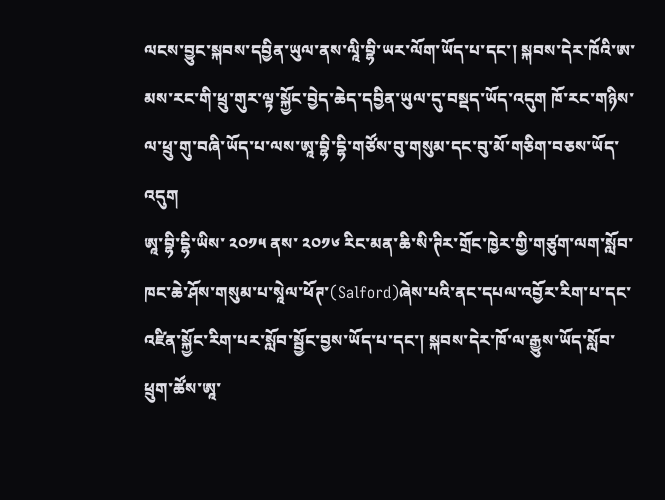ལངས་བྱུང་སྐབས་དབྱིན་ཡུལ་ནས་ལཱི་བྷི་ཡར་ལོག་ཡོད་པ་དང་། སྐབས་དེར་ཁོའི་ཨ་མས་རང་གི་ཕྲུ་གུར་ལྟ་སྐྱོང་བྱེད་ཆེད་དབྱིན་ཡུལ་དུ་བསྡད་ཡོད་འདུག ཁོ་རང་གཉིས་ལ་ཕྲུ་གུ་བཞི་ཡོད་པ་ལས་ཨཱ་བྷི་དྷི་གཙོས་བུ་གསུམ་དང་བུ་མོ་གཅིག་བཅས་ཡོད་འདུག
ཨཱ་བྷི་དྷི་ཡིས་ ༢༠༡༥ ནས་ ༢༠༡༦ རིང་མན་ཆི་སི་ཊིར་གྲོང་ཁྱེར་གྱི་གཙུག་ལག་སློབ་ཁང་ཆེ་ཤོས་གསུམ་པ་སཱེལ་ཕོཊ་(Salford)ཞེས་པའི་ནང་དཔལ་འབྱོར་རིག་པ་དང་འཛིན་སྐྱོང་རིག་པར་སློབ་སྦྱོང་བྱས་ཡོད་པ་དང་། སྐབས་དེར་ཁོ་ལ་རྒྱུས་ཡོད་སློབ་ཕྲུག་ཚོས་ཨཱ་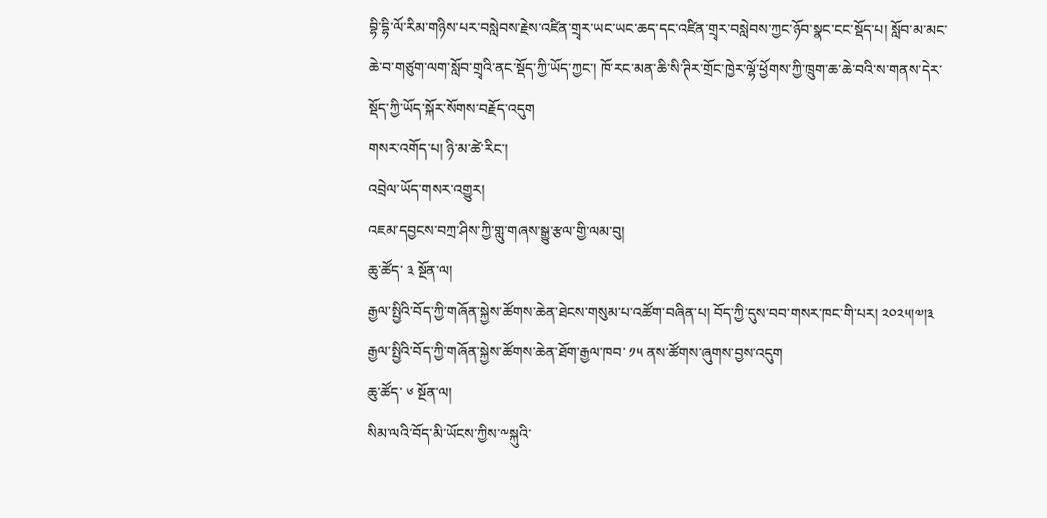བྷི་དྷི་ལོ་རིམ་གཉིས་པར་བསླེབས་རྗེས་འཛིན་གྲྭར་ཡང་ཡང་ཆད་དང་འཛིན་གྲྭར་བསླེབས་ཀྱང་ཉོབ་སྣང་ངང་སྡོད་པ། སློབ་མ་མང་ཆེ་བ་གཙུག་ལག་སློབ་གྲྭའི་ནང་སྡོད་ཀྱི་ཡོད་ཀྱང་། ཁོ་རང་མན་ཆི་སི་ཊིར་གྲོང་ཁྱེར་ལྷོ་ཕྱོགས་ཀྱི་ཁྲུག་ཆ་ཆེ་བའི་ས་གནས་དེར་སྡོད་ཀྱི་ཡོད་སྐོར་སོགས་བརྗོད་འདུག
གསར་འགོད་པ། ཉི་མ་ཚེ་རིང་།
འབྲེལ་ཡོད་གསར་འགྱུར།
འཇམ་དབྱངས་བཀྲ་ཤིས་ཀྱི་གླུ་གཞས་སྒྱུ་རྩལ་གྱི་ལམ་བུ།
ཆུ་ཚོད་ ༣ སྔོན་ལ།
རྒྱལ་སྤྱིའི་བོད་ཀྱི་གཞོན་སྐྱེས་ཚོགས་ཆེན་ཐེངས་གསུམ་པ་འཚོག་བཞིན་པ། བོད་ཀྱི་དུས་བབ་གསར་ཁང་གི་པར། ༢༠༢༥།༧།༣
རྒྱལ་སྤྱིའི་བོད་ཀྱི་གཞོན་སྐྱེས་ཚོགས་ཆེན་ཐོག་རྒྱལ་ཁབ་ ༡༥ ནས་ཚོགས་ཞུགས་བྱས་འདུག
ཆུ་ཚོད་ ༦ སྔོན་ལ།
སིམ་ལའི་བོད་མི་ཡོངས་ཀྱིས་༸སྐུའི་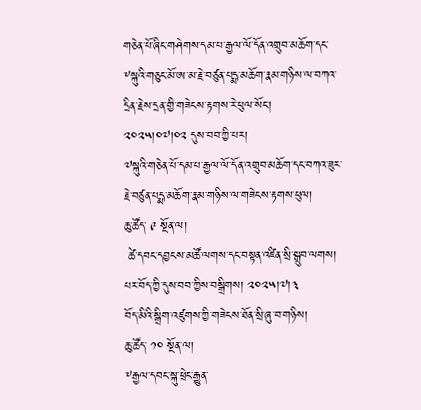གཅེན་པོ་ཞིང་གཤེགས་དམ་པ་རྒྱལ་ལོ་དོན་འགྲུབ་མཆོག་དང་༸སྐུའི་གཅུང་མོ་ཨ་མ་རྗེ་བཙུན་པདྨ་མཆོག་རྣམ་གཉིས་ལ་བཀའ་དྲིན་རྗེས་དྲན་གྱི་གཟེངས་རྟགས་རེ་ཕུལ་སོང་།  ༢༠༢༥།༠༧།༠༢ དུས་བབ་ཀྱི་པར།
༧སྐུའི་གཅེན་པོ་དམ་པ་རྒྱལ་ལོ་དོན་འགྲུབ་མཆོག་དང་བཀའ་ཟུར་རྗེ་བཙུན་པདྨ་མཆོག་རྣམ་གཉིས་ལ་གཟེངས་རྟགས་ཕུལ།
ཆུ་ཚོད་ ༩ སྔོན་ལ།
 ཚེ་དབང་དབྱངས་མཚོ་ལགས་དང་བསྟན་འཛིན་སྲི་སྒྲུབ་ལགས། པར་བོད་ཀྱི་དུས་བབ་ཀྱིས་བསྒྲིགས། ༢༠༢༥།༧།༣
བོད་མིའི་སྒྲིག་འཛུགས་ཀྱི་གཟེངས་ཐོན་སྲི་ཞུ་བ་གཉིས།
ཆུ་ཚོད་ ༡༠ སྔོན་ལ།
༸རྒྱལ་དབང་སྐུ་ཕྲེང་རྒྱུན་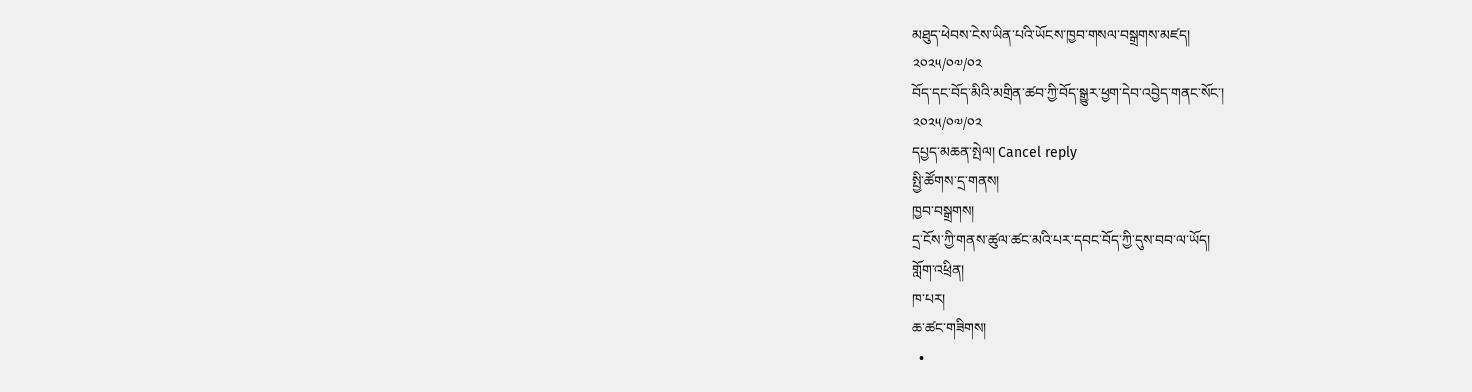མཐུད་ཕེབས་ངེས་ཡིན་པའི་ཡོངས་ཁྱབ་གསལ་བསྒྲགས་མཛད།
༢༠༢༥/༠༧/༠༢
བོད་དང་བོད་མིའི་མགྲིན་ཚབ་ཀྱི་བོད་སྒྱུར་ཕྱག་དེབ་འབྱེད་གནང་སོང་།
༢༠༢༥/༠༧/༠༢
དཔྱད་མཆན་སྤེལ། Cancel reply
སྤྱི་ཚོགས་དྲ་གནས།
ཁྱབ་བསྒྲགས།
དྲ་ངོས་ཀྱི་གནས་ཚུལ་ཚང་མའི་པར་དབང་བོད་ཀྱི་དུས་བབ་ལ་ཡོད།
གློག་འཕྲིན།
ཁ་པར།
ཆ་ཚང་གཟིགས།
  •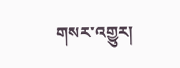གསར་འགྱུར།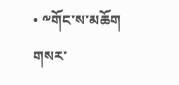• ༸གོང་ས་མཆོག གསར་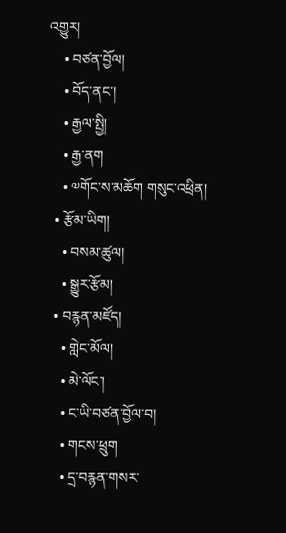འགྱུར།
    • བཙན་བྱོལ།
    • བོད་ནང་།
    • རྒྱལ་སྤྱི།
    • རྒྱ་ནག
    • ༧གོང་ས་མཆོག གསུང་འཕྲིན།
  • རྩོམ་ཡིག།
    • བསམ་ཚུལ།
    • སྒྱུར་རྩོམ།
  • བརྙན་མཛོད།
    • གླེང་མོལ།
    • མེ་ལོང་།
    • ང་ཡི་བཙན་བྱོལ་བ།
    • གངས་ཕྲུག
    • དྲ་བརྙན་གསར་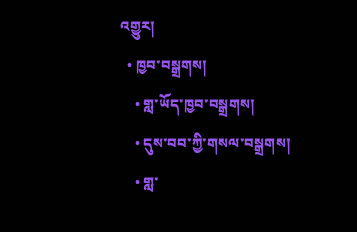འགྱུར།
  • ཁྱབ་བསྒྲགས།
    • གླ་ཡོད་ཁྱབ་བསྒྲགས།
    • དུས་བབ་ཀྱི་གསལ་བསྒྲགས།
    • གླ་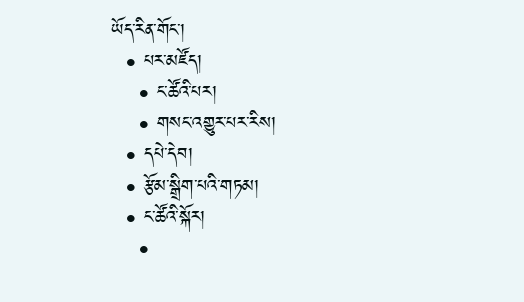ཡོད་རིན་གོང་།
  • པར་མཛོད།
    • ང་ཚོའི་པར།
    • གསང་འགྱུར་པར་རིས།
  • དཔེ་དེབ།
  • རྩོམ་སྒྲིག་པའི་གཏམ།
  • ང་ཚོའི་སྐོར།
    •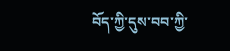བོད་ཀྱི་དུས་བབ་ཀྱི་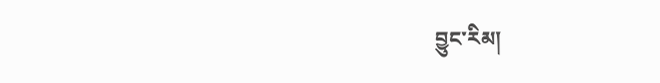བྱུང་རིམ།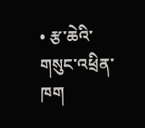• རྩ་ཆེའི་གསུང་འཕྲིན་ཁག